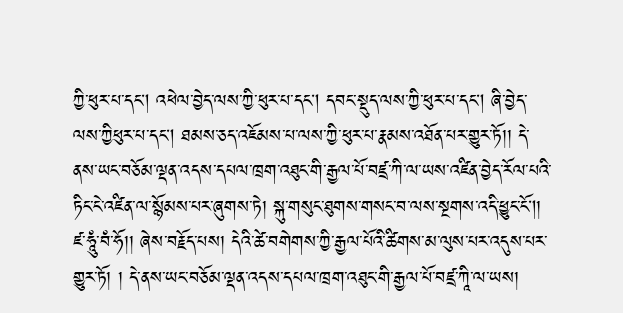ཀྱི་ཕུར་པ་དང། འཕེལ་བྱེད་ལས་ཀྱི་ཕུར་པ་དང། དབང་སྡུད་ལས་ཀྱི་ཕུར་པ་དང། ཞི་བྱེད་ལས་ཀྱིཕུར་པ་དང། ཐམས་ཅད་འཇོམས་པ་ལས་ཀྱི་ཕུར་པ་རྣམས་འཐོན་པར་གྱུར་ཏོ།། དེ་ནས་ཡང་བཅོམ་ལྡན་འདས་དཔལ་ཁྲག་འཐུང་གི་རྒྱལ་པོ་བཛྲ་ཀི་ལ་ཡས་འཛིན་བྱེད་རོལ་པའི་ཏིང་ངེ་འཛིན་ལ་སྙོམས་པར་ཞུགས་ཏེ། སྐུ་གསུང་ཐུགས་གསང་བ་ལས་སྔགས་འདི་ཕྱུང་ངོ།། ཛ་ཧཱུཾ་བཾ་ཧོ།། ཞེས་བརྗོད་པས། དེའི་ཚེ་བགེགས་ཀྱི་རྒྱལ་པོའི་ཚིགས་མ་ལུས་པར་འདུས་པར་གྱུར་ཏོ། ། དེ་ནས་ཡང་བཅོམ་ལྡན་འདས་དཔལ་ཁྲག་འཐུང་གི་རྒྱལ་པོ་བཛྲ་ཀཱི་ལ་ཡས།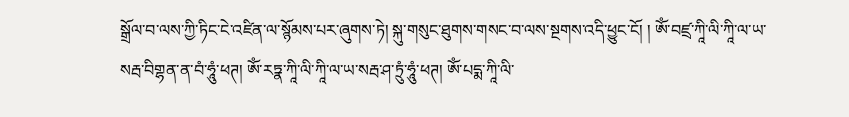སྒྲོལ་བ་ལས་ཀྱི་ཏིང་ངེ་འཛིན་ལ་སྙོམས་པར་ཞུགས་ཏེ། སྐུ་གསུང་ཐུགས་གསང་བ་ལས་སྔགས་འདི་ཕྱུང་ངོ། ། ཨོཾ་བཛྲ་ཀཱི་ལི་ཀཱི་ལ་ཡ་སརྦ་བིགྷན་ན་བཾ་ཧཱུཾ་ཕཊ། ཨོཾ་རཏྣ་ཀཱི་ལི་ཀཱི་ལ་ཡ་སརྦ་ཤ་ཏྲུཾ་ཧཱུཾ་ཕཊ། ཨོཾ་པདྨ་ཀཱི་ལི་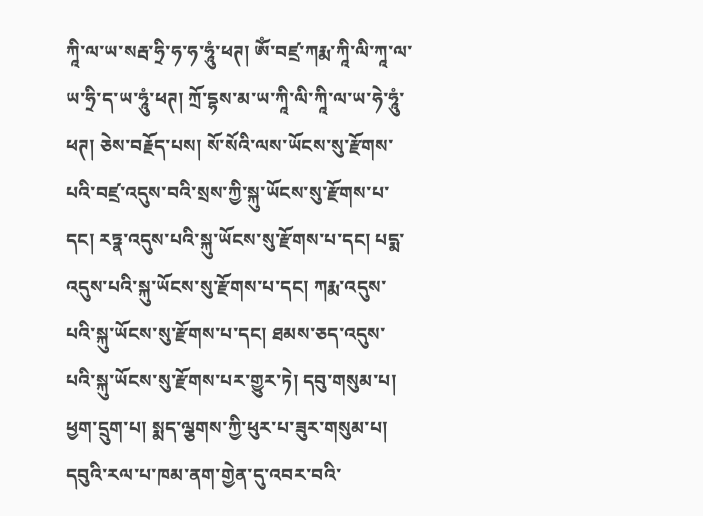ཀཱི་ལ་ཡ་སརྦ་ཧྲི་ཧ་ཧ་ཧཱུཾ་ཕཊ། ཨོཾ་བཛྲ་ཀརྨ་ཀཱི་ལི་ཀཱ་ལ་ཡ་ཧྲི་ད་ཡ་ཧཱུཾ་ཕཊ། ཀྲོ་དྷས་མ་ཡ་ཀཱི་ལི་ཀཱི་ལ་ཡ་ཧེ་ཧཱུཾ་ཕཊ། ཅེས་བརྗོད་པས། སོ་སོའི་ལས་ཡོངས་སུ་རྫོགས་པའི་བཛྲ་འདུས་བའི་སྲས་ཀྱི་སྐུ་ཡོངས་སུ་རྫོགས་པ་དང། རཏྣ་འདུས་པའི་སྐུ་ཡོངས་སུ་རྫོགས་པ་དང། པདྨ་འདུས་པའི་སྐུ་ཡོངས་སུ་རྫོགས་པ་དང། ཀརྨ་འདུས་པའི་སྐུ་ཡོངས་སུ་རྫོགས་པ་དང། ཐམས་ཅད་འདུས་པའི་སྐུ་ཡོངས་སུ་རྫོགས་པར་གྱུར་ཏེ། དབུ་གསུམ་པ། ཕྱག་དྲུག་པ། སྨད་ལྕགས་ཀྱི་ཕུར་པ་ཟུར་གསུམ་པ། དབུའི་རལ་པ་ཁམ་ནག་གྱེན་དུ་འབར་བའི་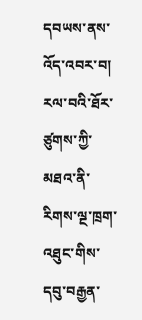དབཡས་ནས་འོད་འབར་བ། རལ་བའི་ཐོར་ཙུགས་ཀྱི་མཐའ་ནི་རིགས་ལྔ་ཁྲག་འཐུང་གིས་དབུ་བརྒྱན་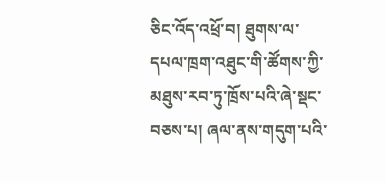ཅིང་འོད་འཕྲོ་བ། ཐུགས་ལ་དཔལ་ཁྲག་འཐུང་གི་ཚོགས་ཀྱི་མཐུས་རབ་ཏུ་ཁྲོས་པའི་ཞེ་སྡང་བཅས་པ། ཞལ་ནས་གདུག་པའི་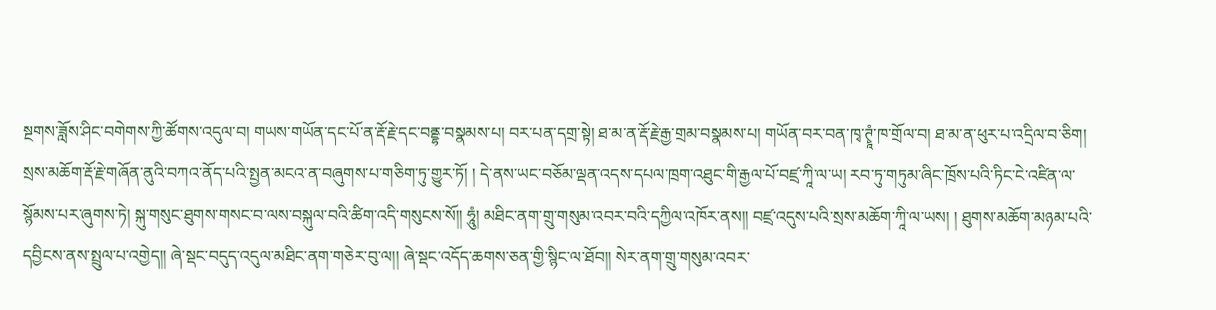སྔགས་ཟློས་ཤིང་བགེགས་ཀྱི་ཚོགས་འདུལ་བ། གཡས་གཡོན་དང་པོ་ན་རྡོ་རྗེ་དང་བནྡྷ་བསྣམས་པ། བར་པན་དགྲ་སྟེ། ཐ་མ་ན་རྡོ་རྗེ་རྒྱ་གྲམ་བསྣམས་པ། གཡོན་བར་བན་ཁྭ་ཊྭཱཾ་ཁ་གྲོལ་བ། ཐ་མ་ན་ཕུར་པ་འདྲིལ་བ་ཅིག། སྲས་མཆོག་རྡོ་རྗེ་གཞོན་ནུའི་བཀའ་ནོད་པའི་སྤྱན་མངའ་ན་བཞུགས་པ་གཅིག་ཏུ་གྱུར་ཏོ། ། དེ་ནས་ཡང་བཅོམ་ལྡན་འདས་དཔལ་ཁྲག་འཐུང་གི་རྒྱལ་པོ་བཛྲ་ཀཱི་ལ་ཡ། རབ་ཏུ་གཏུམ་ཞིང་ཁྲོས་པའི་ཏིང་ངེ་འཛིན་ལ་སྙོམས་པར་ཞུགས་ཏེ། སྐུ་གསུང་ཐུགས་གསང་བ་ལས་བསྐུལ་བའི་ཚིག་འདི་གསུངས་སོ།། ཧཱུཾ། མཐིང་ནག་གྲུ་གསུམ་འབར་བའི་དཀྱིལ་འཁོར་ནས།། བཛྲ་འདུས་པའི་སྲས་མཆོག་ཀཱི་ལ་ཡས། ། ཐུགས་མཆོག་མཉམ་པའི་དབྱིངས་ནས་སྤྲུལ་པ་འགྱེད།། ཞེ་སྡང་བདུད་འདུལ་མཐིང་ནག་གཅེར་བུ་ལ།། ཞེ་སྡང་འདོད་ཆགས་ཅན་གྱི་སྙིང་ལ་ཐོབ།། སེར་ནག་གྲུ་གསུམ་འབར་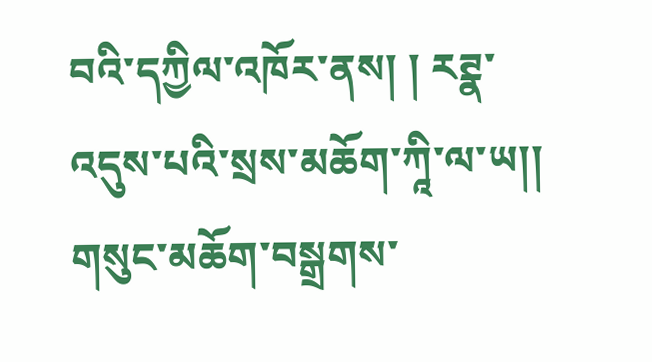བའི་དཀྱིལ་འཁོར་ནས། ། རཊྣ་འདུས་པའི་སྲས་མཆོག་ཀཱི་ལ་ཡ།། གསུང་མཆོག་བསྒྲགས་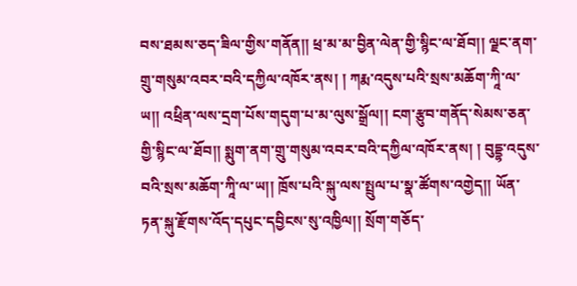བས་ཐམས་ཅད་ཟིལ་གྱིས་གནོན།། ཕྲ་མ་མ་བྱིན་ལེན་གྱི་སྙིང་ལ་ཐོབ།། ལྗང་ནག་གྲུ་གསུམ་འབར་བའི་དཀྱིལ་འཁོར་ནས། ། ཀརྨ་འདུས་པའི་སྲས་མཆོག་ཀཱི་ལ་ཡ།། འཕྲིན་ལས་དྲག་པོས་གདུག་པ་མ་ལུས་སྒྲོལ།། ངག་རྩུབ་གནོད་སེམས་ཅན་གྱི་སྙིང་ལ་ཐོབ།། སྨུག་ནག་གྲུ་གསུམ་འབར་བའི་དཀྱིལ་འཁོར་ནས། ། བུདྡྷ་འདུས་བའི་སྲས་མཆོག་ཀཱི་ལ་ཡ།། ཁྲོས་པའི་སྐུ་ལས་སྤྲུལ་པ་སྣ་ཚོགས་འགྱེད།། ཡོན་ཏན་སྐུ་རྫོགས་འོད་དཔུང་དབྱིངས་སུ་འཁྱིལ།། སྲོག་གཅོད་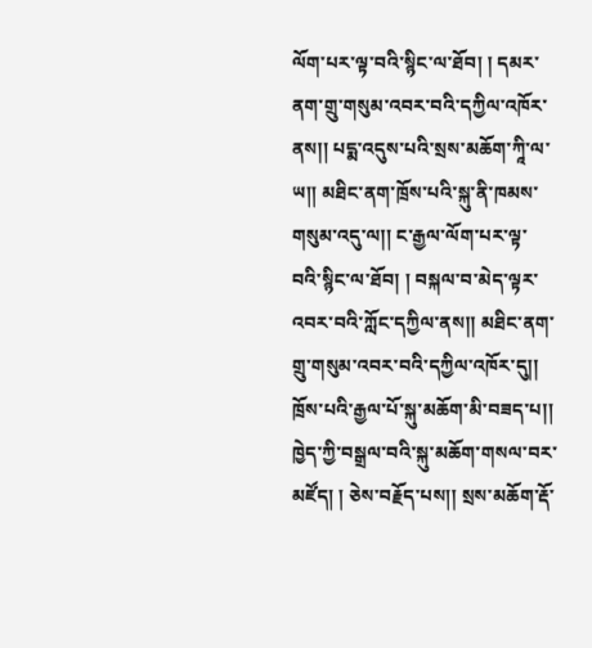ལོག་པར་ལྟ་བའི་སྙིང་ལ་ཐོབ། ། དམར་ནག་གྲུ་གསུམ་འབར་བའི་དཀྱིལ་འཁོར་ནས།། པདྨ་འདུས་པའི་སྲས་མཆོག་ཀཱི་ལ་ཡ།། མཐིང་ནག་ཁྲོས་པའི་སྐུ་ནི་ཁམས་གསུམ་འདུ་ལ།། ང་རྒྱལ་ལོག་པར་ལྟ་བའི་སྙིང་ལ་ཐོབ། ། བསྐལ་བ་མེད་ལྟར་འབར་བའི་ཀློང་དཀྱིལ་ནས།། མཐིང་ནག་གྲུ་གསུམ་འབར་བའི་དཀྱིལ་འཁོར་དུ།། ཁྲོས་པའི་རྒྱལ་པོ་སྐུ་མཆོག་མི་བཟད་པ།། ཁྱེད་ཀྱི་བསྒྲལ་བའི་སྐུ་མཆོག་གསལ་བར་མཛོད། ། ཅེས་བརྗོད་པས།། སྲས་མཆོག་རྡོ་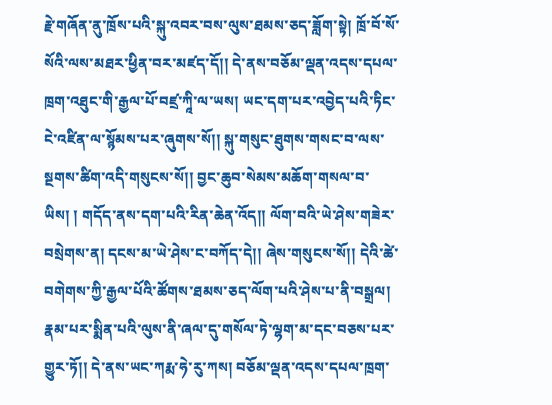རྗེ་གཞོན་ནུ་ཁྲོས་པའི་སྐུ་འབར་བས་ལུས་ཐམས་ཅད་ཟློག་སྟེ། ཁྲོ་བོ་སོ་སོའི་ལས་མཐར་ཕྱིན་བར་མཛད་དོ།། དེ་ནས་བཅོམ་ལྡན་འདས་དཔལ་ཁྲག་འཐུང་གི་རྒྱལ་པོ་བཛྲ་ཀཱི་ལ་ཡས། ཡང་དག་པར་འབྱེད་པའི་ཏིང་ངེ་འཛིན་ལ་སྙོམས་པར་ཞུགས་སོ།། སྐུ་གསུང་ཐུགས་གསང་བ་ལས་སྔགས་ཚིག་འདི་གསུངས་སོ།། བྱང་ཆུབ་སེམས་མཆོག་གསལ་བ་ཡིས། ། གདོད་ནས་དག་པའི་རིན་ཆེན་འོད།། ལོག་བའི་ཡེ་ཤེས་གཟེར་བསྲེགས་ན། དངས་མ་ཡེ་ཤེས་ང་བཀོད་དེ།། ཞེས་གསུངས་སོ།། དེའི་ཚེ་བགེགས་ཀྱི་རྒྱལ་པོའི་ཚོགས་ཐམས་ཅད་ལོག་པའི་ཤེས་པ་ནི་བསྒྲལ། རྣམ་པར་སྨིན་པའི་ལུས་ནི་ཞལ་དུ་གསོལ་ཏེ་ལྷག་མ་དང་བཅས་པར་གྱུར་ཏོ།། དེ་ནས་ཡང་ཀརྨ་ཧེ་རུ་ཀས། བཅོམ་ལྡན་འདས་དཔལ་ཁྲག་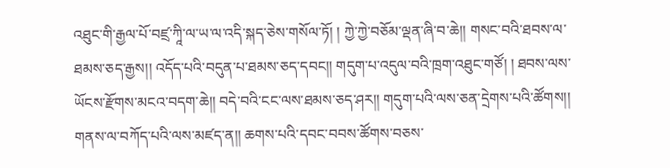འཐུང་གི་རྒྱལ་པོ་བཛྲ་ཀཱི་ལ་ཡ་ལ་འདི་སྐད་ཅེས་གསོལ་ཏོ། ། ཀྱེ་ཀྱེ་བཅོམ་ལྡན་ཞི་བ་ཆེ།། གསང་བའི་ཐབས་ལ་ཐམས་ཅད་རྒྱས།། འདོད་པའི་བདུན་པ་ཐམས་ཅད་དབང།། གདུག་པ་འདུལ་བའི་ཁྲག་འཐུང་གཙོ། ། ཐབས་ལས་ཡོངས་རྫོགས་མངའ་བདག་ཆེ།། བདེ་བའི་ངང་ལས་ཐམས་ཅད་ཤར།། གདུག་པའི་ལས་ཅན་དྲེགས་པའི་ཚོགས།། གནས་ལ་བཀོད་པའི་ལས་མཛད་ན།། ཆགས་པའི་དབང་བབས་ཚོགས་བཅས་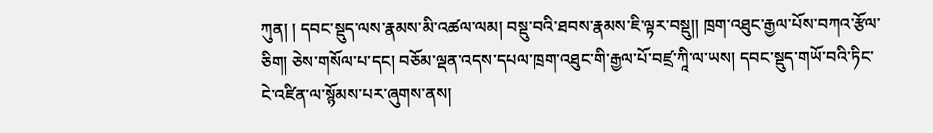ཀུན། ། དབང་སྡུད་ལས་རྣམས་མི་འཚལ་ལམ། བསྡུ་བའི་ཐབས་རྣམས་ཇི་ལྟར་བསྡུ།། ཁྲག་འཐུང་རྒྱལ་པོས་བཀའ་རྩོལ་ཅིག། ཅེས་གསོལ་པ་དང། བཅོམ་ལྡན་འདས་དཔལ་ཁྲག་འཐུང་གི་རྒྱལ་པོ་བཛྲ་ཀཱི་ལ་ཡས། དབང་སྡུད་གཡོ་བའི་ཏིང་ངེ་འཛིན་ལ་སྙོམས་པར་ཞུགས་ནས།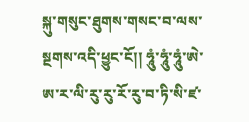སྐུ་གསུང་ཐུགས་གསང་བ་ལས་སྔགས་འདི་ཕྱུང་ངོ།། ཧཱུཾ་ཧཱུཾ་ཧཱུཾ་ཨེ་ཨ་ར་ལི་རུ་རུ་རོ་རུ་བ་ཏི་སི་ཛ་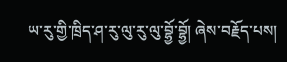ཡ་རུ་གྱི་ཁྲིད་ཤ་རུ་ལུ་རུ་ལུ་བྷྱོ་བྷྱོ། ཞེས་བརྗོད་པས།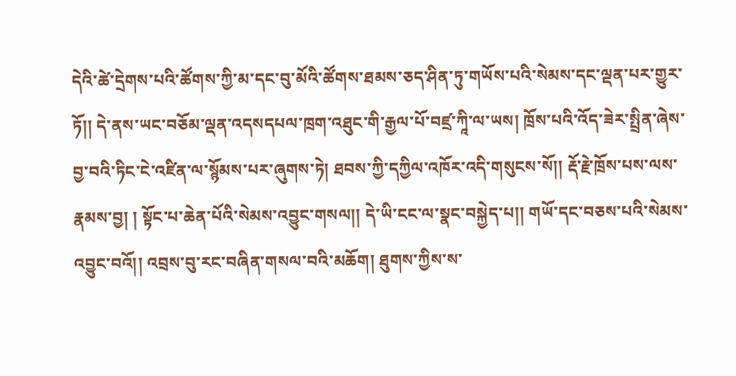དེའི་ཚེ་དྲེགས་པའི་ཚོགས་ཀྱི་མ་དང་བུ་མོའི་ཚོགས་ཐམས་ཅད་ཤིན་ཏུ་གཡོས་པའི་སེམས་དང་ལྡན་པར་གྱུར་ཏོ།། དེ་ནས་ཡང་བཅོམ་ལྡན་འདསདཔལ་ཁྲག་འཐུང་གི་རྒྱལ་པོ་བཛྲ་ཀཱི་ལ་ཡས། ཁྲོས་པའི་འོད་ཟེར་སྤྲིན་ཞེས་བྱ་བའི་ཏིང་ངེ་འཛིན་ལ་སྙོམས་པར་ཞུགས་ཏེ། ཐབས་ཀྱི་དཀྱིལ་འཁོར་འདི་གསུངས་སོ།། རྡོ་རྗེ་ཁྲོས་པས་ལས་རྣམས་བྱ། ། སྟོང་པ་ཆེན་པོའི་སེམས་འབྱུང་གསལ།། དེ་ཡི་ངང་ལ་སྣང་བསྐྱེད་པ།། གཡོ་དང་བཅས་པའི་སེམས་འབྱུང་བའོ།། འབྲས་བུ་རང་བཞིན་གསལ་བའི་མཆོག། ཐུགས་ཀྱིས་ས་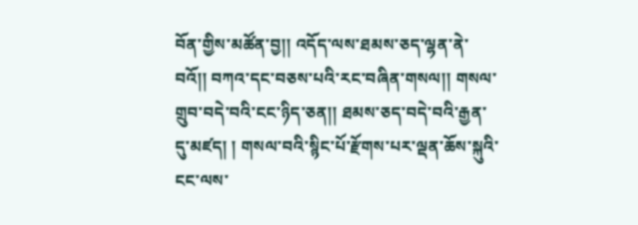བོན་གྱིས་མཚོན་བྱ།། འདོད་ལས་ཐམས་ཅད་ལྷན་ནེ་བའོ།། བཀའ་དང་བཅས་པའི་རང་བཞིན་གསལ།། གསལ་གྲུབ་བདེ་བའི་ངང་ཉིད་ཅན།། ཐམས་ཅད་བདེ་བའི་རྒྱན་དུ་མཛད། ། གསལ་བའི་སྙིང་པོ་རྫོགས་པར་ལྡན་ཆོས་སྐུའི་ངང་ལས་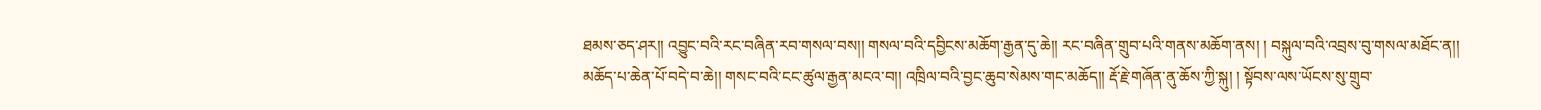ཐམས་ཅད་ཤར།། འབྱུང་བའི་རང་བཞིན་རབ་གསལ་བས།། གསལ་བའི་དབྱིངས་མཆོག་རྒྱན་དུ་ཆེ།། རང་བཞིན་གྲུབ་པའི་གནས་མཆོག་ནས། ། བསྐུལ་བའི་འབྲས་བུ་གསལ་མཐོང་ན།། མཆོད་པ་ཆེན་པོ་བདེ་བ་ཆེ།། གསང་བའི་ངང་ཚུལ་རྒྱན་མངའ་བ།། འཁྲིལ་བའི་བྱང་ཆུབ་སེམས་གང་མཆོད།། རྡོ་རྗེ་གཞོན་ནུ་ཆོས་ཀྱི་སྐུ། ། སྟོབས་ལས་ཡོངས་སུ་གྲུབ་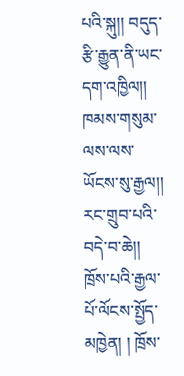པའི་སྐུ།། བདུད་རྩི་རྒྱུན་ནི་ཡང་དག་འཁྱིལ།། ཁམས་གསུམ་ལས་ལས་ཡོངས་སུ་རྒྱལ།། རང་གྲུབ་པའི་བདེ་བ་ཆེ།། ཁྲོས་པའི་རྒྱལ་པོ་ལོངས་སྤྱོད་མཁྱེན། ། ཁྲོས་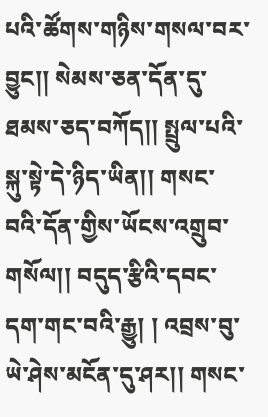པའི་ཚོགས་གཉིས་གསལ་བར་བྱུང།། སེམས་ཅན་དོན་དུ་ཐམས་ཅད་བཀོད།། སྤྲུལ་པའི་སྐུ་སྟེ་དེ་ཉིད་ཡིན།། གསང་བའི་དོན་གྱིས་ཡོངས་འགྲུབ་གསོལ།། བདུད་རྩིའི་དབང་དག་གང་བའི་རྒྱུ། ། འབྲས་བུ་ཡེ་ཤེས་མངོན་དུ་ཤར།། གསང་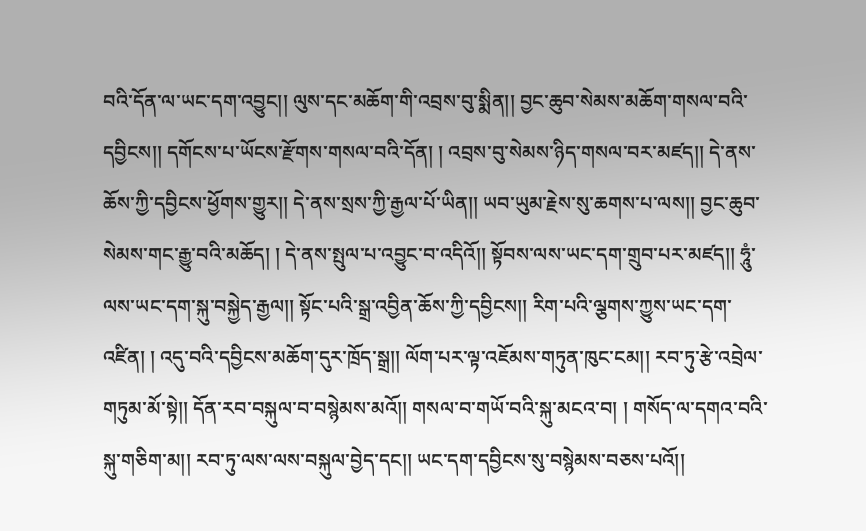བའི་དོན་ལ་ཡང་དག་འབྱུང།། ལུས་དང་མཆོག་གི་འབྲས་བུ་སྨིན།། བྱང་ཆུབ་སེམས་མཆོག་གསལ་བའི་དབྱིངས།། དགོངས་པ་ཡོངས་རྫོགས་གསལ་བའི་དོན། ། འབྲས་བུ་སེམས་ཉིད་གསལ་བར་མཛད།། དེ་ནས་ཆོས་ཀྱི་དབྱིངས་ཕྱོགས་གྱུར།། དེ་ནས་སྲས་ཀྱི་རྒྱལ་པོ་ཡིན།། ཡབ་ཡུམ་རྗེས་སུ་ཆགས་པ་ལས།། བྱང་ཆུབ་སེམས་གང་རྒྱུ་བའི་མཆོད། ། དེ་ནས་སྤུལ་པ་འབྱུང་བ་འདིའོ།། སྟོབས་ལས་ཡང་དག་གྲུབ་པར་མཛད།། ཧཱུཾ་ལས་ཡང་དག་སྐུ་བསྐྱེད་རྒྱལ།། སྟོང་པའི་སྒྲ་འབྱིན་ཆོས་ཀྱི་དབྱིངས།། རིག་པའི་ལྕགས་ཀྱུས་ཡང་དག་འཛིན། ། འདུ་བའི་དབྱིངས་མཆོག་དུར་ཁྲོད་སྒྲ།། ལོག་པར་ལྟ་འཇོམས་གཏུན་ཁུང་ངམ།། རབ་ཏུ་རྩེ་འབྲེལ་གཏུམ་མོ་སྟེ།། དོན་རབ་བསྐུལ་བ་བསྙེམས་མའོ།། གསལ་བ་གཡོ་བའི་སྐུ་མངའ་བ། ། གསོད་ལ་དགའ་བའི་སྐུ་གཅིག་མ།། རབ་ཏུ་ལས་ལས་བསྐུལ་བྱེད་དང།། ཡང་དག་དབྱིངས་སུ་བསྙེམས་བཅས་པའོ།།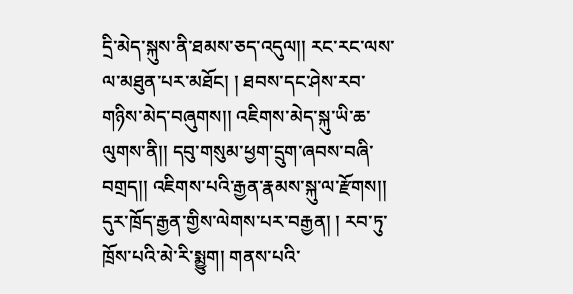དྲི་མེད་སྐུས་ནི་ཐམས་ཅད་འདུལ།། རང་རང་ལས་ལ་མཐུན་པར་མཐོང། ། ཐབས་དང་ཤེས་རབ་གཉིས་མེད་བཞུགས།། འཇིགས་མེད་སྐུ་ཡི་ཆ་ལུགས་ནི།། དབུ་གསུམ་ཕྱག་དྲུག་ཞབས་བཞི་བགྲད།། འཇིགས་པའི་རྒྱན་རྣམས་སྐུ་ལ་རྫོགས།། དུར་ཁྲོད་རྒྱན་གྱིས་ལེགས་པར་བརྒྱན། ། རབ་ཏུ་ཁྲོས་པའི་མེ་རི་སྨྱུག། གནས་པའི་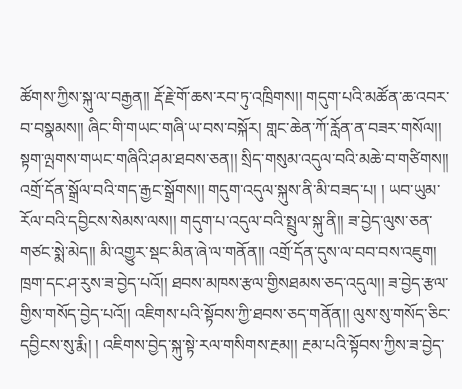ཚོགས་ཀྱིས་སྐུ་ལ་བརྒྱན།། རྡོ་རྗེ་གོ་ཆས་རབ་ཏུ་འཁྲིགས།། གདུག་པའི་མཚོན་ཆ་འབར་བ་བསྣམས།། ཞིང་གི་གཡང་གཞི་ཡ་བས་བསྐོར། གླང་ཆེན་ཀོ་རློན་ན་བཟར་གསོལ།། སྟག་ལྤགས་གཡང་གཞིའི་ཤམ་ཐབས་ཅན།། སྲིད་གསུམ་འདུལ་བའི་མཆེ་བ་གཙིགས།། འགྲོ་དོན་སྒྲོལ་བའི་གད་རྒྱང་སྒྲོགས།། གདུག་འདུལ་སྐུས་ནི་མི་བཟད་པ། ། ཡབ་ཡུམ་རོལ་བའི་དབྱིངས་སེམས་ལས།། གདུག་པ་འདུལ་བའི་སྤྲུལ་སྐུ་ནི།། ཟ་བྱེད་ལུས་ཅན་གཙང་སྨེ་མེད།། མི་འགྱུར་སྡང་མིན་ཞེ་ལ་གནོན།། འགྲོ་དོན་དུས་ལ་བབ་བས་འཇུག། ཁྲག་དང་ཤ་རུས་ཟ་བྱེད་པའོ།། ཐབས་མཁས་རྩལ་གྱིསཐམས་ཅད་འདུལ།། ཟ་བྱེད་རྩལ་གྱིས་གསོད་བྱེད་པའོ།། འཇིགས་པའི་སྟོབས་ཀྱི་ཐབས་ཅད་གནོན།། ལུས་སུ་གསོད་ཅིང་དབྱིངས་སུ་རྨི། ། འཇིགས་བྱེད་སྐུ་སྟེ་རལ་གསིགས་རྔམ།། རྔམ་པའི་སྟོབས་ཀྱིས་ཟ་བྱེད་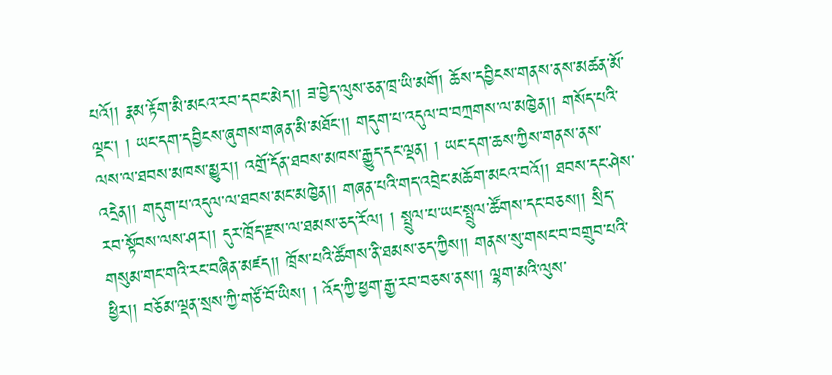པའོ།། རྣམ་རྟོག་མི་མངའ་རབ་དབང་མེད།། ཟ་བྱེད་ལུས་ཅན་ཁྲ་ཡི་མགོ། ཆོས་དབྱིངས་གནས་ནས་མཚན་མོ་ལྡང། ། ཡང་དག་དབྱིངས་ཞུགས་གཞན་མི་མཐོང།། གདུག་པ་འདུལ་བ་བཀྲགས་ལ་མཁྱེན།། གསོད་པའི་ལས་ལ་ཐབས་མཁས་མྱུར།། འགྲོ་དོན་ཐབས་མཁས་རྒྱུད་དང་ལྡན། ། ཡང་དག་ཆས་ཀྱིས་གནས་ནས་འདྲེན།། གདུག་པ་འདུལ་ལ་ཐབས་མང་མཁྱེན།། གཞན་པའི་གད་འབྲེང་མཆོག་མངའ་བའོ།། ཐབས་དང་ཤེས་རབ་སྟོབས་ལས་ཤར།། དུར་ཁྲོད་རྫས་ལ་ཐམས་ཅད་རོལ། ། སྤྲུལ་པ་ཡང་སྤྲུལ་ཚོགས་དང་བཅས།། སྲིད་གསུམ་གང་གའི་རང་བཞིན་མཛད།། ཁྲོས་པའི་ཚོགས་ནི་ཐམས་ཅད་ཀྱིས།། གནས་སུ་གསང་བ་བགྲུབ་པའི་ཕྱིར།། བཅོམ་ལྡན་སྲས་ཀྱི་གཙོ་བོ་ཡིས། ། འོད་ཀྱི་ཕྱག་རྒྱ་རབ་བཅས་ནས།། ལྷག་མའི་ལུས་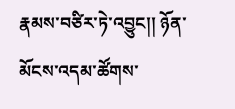རྣམས་བཙིར་ཏེ་འབྱུང།། ཉོན་མོངས་འདམ་ཚོགས་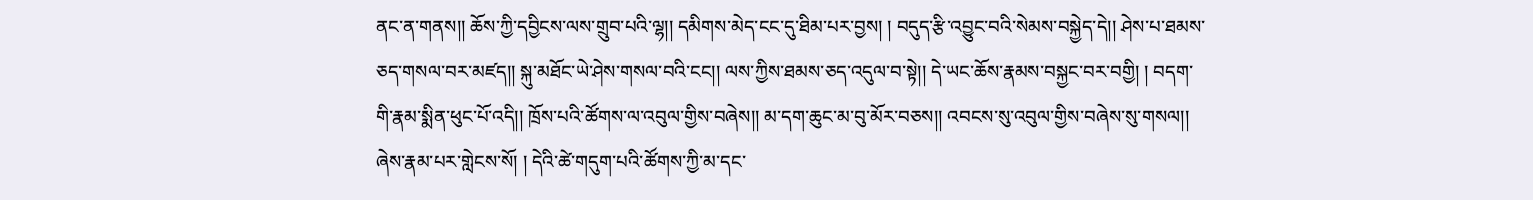ནང་ན་གནས།། ཆོས་ཀྱི་དབྱིངས་ལས་གྲུབ་པའི་ལྷ།། དམིགས་མེད་ངང་དུ་ཐིམ་པར་བྱས། ། བདུད་རྩི་འབྱུང་བའི་སེམས་བསྐྱེད་དེ།། ཤེས་པ་ཐམས་ཅད་གསལ་བར་མཛད།། སྐུ་མཐོང་ཡེ་ཤེས་གསལ་བའི་ངང།། ལས་ཀྱིས་ཐམས་ཅད་འདུལ་བ་སྟེ།། དེ་ཡང་ཆོས་རྣམས་བསྐྱང་བར་བགྱི། ། བདག་གི་རྣམ་སྨིན་ཕུང་པོ་འདི།། ཁྲོས་པའི་ཚོགས་ལ་འབུལ་གྱིས་བཞེས།། མ་དག་ཆུང་མ་བུ་མོར་བཅས།། འབངས་སུ་འབུལ་གྱིས་བཞེས་སུ་གསལ།། ཞེས་རྣམ་པར་གླེངས་སོ། ། དེའི་ཚེ་གདུག་པའི་ཚོགས་ཀྱི་མ་དང་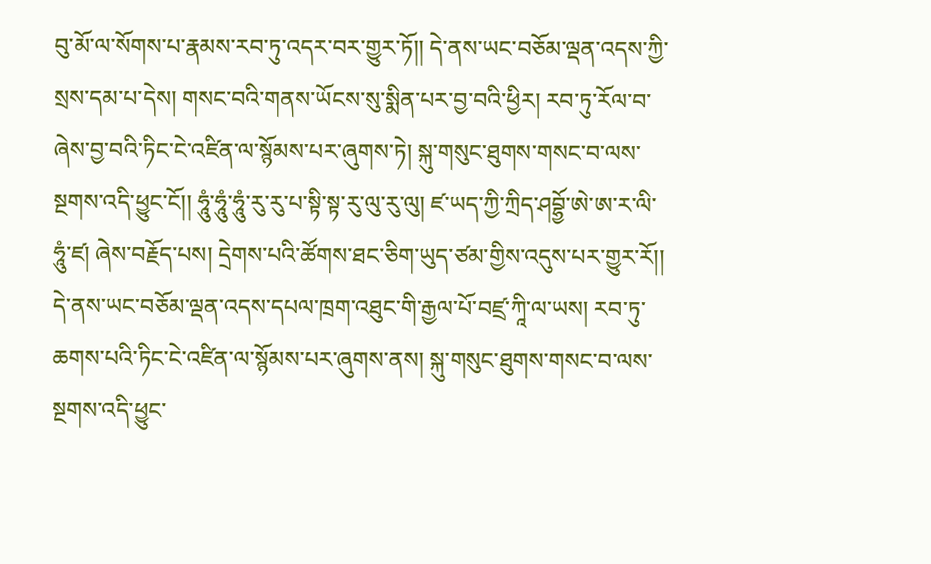བུ་མོ་ལ་སོགས་པ་རྣམས་རབ་ཏུ་འདར་བར་གྱུར་ཏོ།། དེ་ནས་ཡང་བཅོམ་ལྡན་འདས་ཀྱི་སྲས་དམ་པ་དེས། གསང་བའི་གནས་ཡོངས་སུ་སྨིན་པར་བྱ་བའི་ཕྱིར། རབ་ཏུ་རོལ་བ་ཞེས་བྱ་བའི་ཏིང་ངེ་འཛིན་ལ་སྙོམས་པར་ཞུགས་ཏེ། སྐུ་གསུང་ཐུགས་གསང་བ་ལས་སྔགས་འདི་ཕྱུང་ངོ།། ཧཱུཾ་ཧཱུཾ་ཧཱུཾ་རུ་རུ་པ་སྟི་སྟ་རུ་ལུ་རུ་ལུ། ཛ་ཡད་ཀྱི་ཀྲིད་ཤབྷྱོ་ཨེ་ཨ་ར་ལི་ཧཱུཾ་ཛ། ཞེས་བརྗོད་པས། དྲེགས་པའི་ཚོགས་ཐང་ཅིག་ཡུད་ཙམ་གྱིས་འདུས་པར་གྱུར་རོ།། དེ་ནས་ཡང་བཅོམ་ལྡན་འདས་དཔལ་ཁྲག་འཐུང་གི་རྒྱལ་པོ་བཛྲ་ཀཱི་ལ་ཡས། རབ་ཏུ་ཆགས་པའི་ཏིང་ངེ་འཛིན་ལ་སྙོམས་པར་ཞུགས་ནས། སྐུ་གསུང་ཐུགས་གསང་བ་ལས་སྔགས་འདི་ཕྱུང་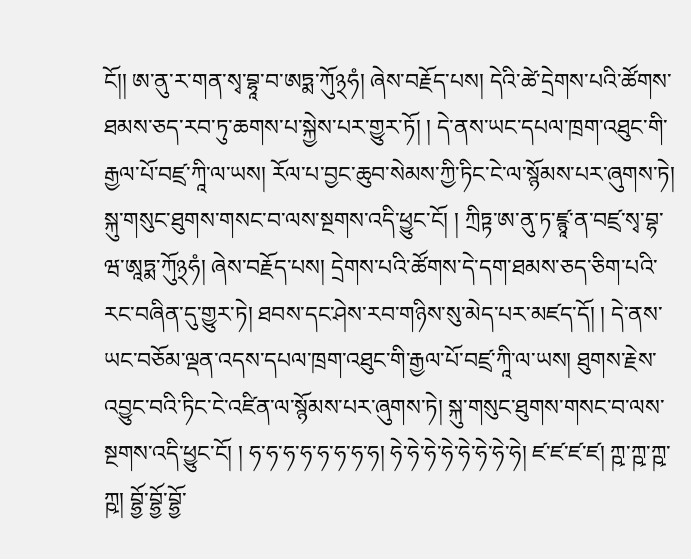ངོ།། ཨ་ནུ་ར་གན་སྭ་བྷཱ་བ་ཨཏྨ་ཀོུ྅ཧཾ། ཞེས་བརྗོད་པས། དེའི་ཚེ་དྲེགས་པའི་ཚོགས་ཐམས་ཅད་རབ་ཏུ་ཆགས་པ་སྐྱེས་པར་གྱུར་ཏོ། ། དེ་ནས་ཡང་དཔལ་ཁྲག་འཐུང་གི་རྒྱལ་པོ་བཛྲ་ཀཱི་ལ་ཡས། རོལ་པ་བྱང་ཆུབ་སེམས་ཀྱི་ཏིང་ངེ་ལ་སྙོམས་པར་ཞུགས་ཏེ། སྐུ་གསུང་ཐུགས་གསང་བ་ལས་སྔགས་འདི་ཕྱུང་ངོ། ། ཀྲིཏྟ་ཨ་ནུ་ཏ་ཛྙཱ་ན་བཛྲ་སྭ་བྷ་ཝ་ཨཱཏྨ་ཀོུ྅ཧཾ། ཞེས་བརྗོད་པས། དྲེགས་པའི་ཚོགས་དེ་དག་ཐམས་ཅད་ཅིག་པའི་རང་བཞིན་དུ་གྱུར་ཏེ། ཐབས་དང་ཤེས་རབ་གཉིས་སུ་མེད་པར་མཛད་དོ། ། དེ་ནས་ཡང་བཅོམ་ལྡན་འདས་དཔལ་ཁྲག་འཐུང་གི་རྒྱལ་པོ་བཛྲ་ཀཱི་ལ་ཡས། ཐུགས་རྗེས་འབྱུང་བའི་ཏིང་ངེ་འཛིན་ལ་སྙོམས་པར་ཞུགས་ཏེ། སྐུ་གསུང་ཐུགས་གསང་བ་ལས་སྔགས་འདི་ཕྱུང་ངོ། ། ཧ་ཧ་ཧ་ཧ་ཧ་ཧ་ཧ་ཧ། ཧེ་ཧེ་ཧེ་ཧེ་ཧེ་ཧེ་ཧེ་ཧེ། ཛ་ཛ་ཛ་ཛ། ཀྵ་ཀྵ་ཀྵ་ཀྵ། བྷྱོ་བྷྱོ་བྷྱོ་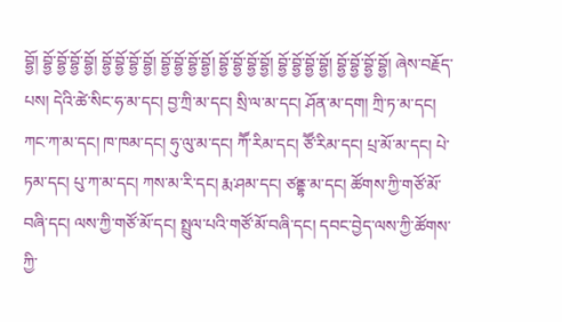བྷྱོ། བྷྱོ་བྷྱོ་བྷྱོ་བྷྱོ། བྷྱོ་བྷྱོ་བྷྱོ་བྷྱོ། བྷྱོ་བྷྱོ་བྷྱོ་བྷྱོ། བྷྱོ་བྷྱོ་བྷྱོ་བྷྱོ། བྷྱོ་བྷྱོ་བྷྱོ་བྷྱོ། བྷྱོ་བྷྱོ་བྷྱོ་བྷྱོ། ཞེས་བརྗོད་པས། དེའི་ཚེ་སིང་ཧ་མ་དང། བྱ་ཀྲི་མ་དང། སྲི་ལ་མ་དང། ཤོན་མ་དག། ཀྲི་ཏ་མ་དང། ཀང་ཀ་མ་དང། ཁ་ཁམ་དང། ཧུ་ལུ་མ་དང། ཀཽ་རིམ་དང། ཙཽ་རིམ་དང། པྲ་མོ་མ་དང། པེ་ཏམ་དང། པུ་ཀ་མ་དང། ཀས་མ་རི་དང། རྨ་ཤམ་དང། ཙནྡྷ་མ་དང། ཚོགས་ཀྱི་གཙོ་མོ་བཞི་དང། ལས་ཀྱི་གཙོ་མོ་དང། སྤྲུལ་པའི་གཙོ་མོ་བཞི་དང། དབང་བྱེད་ལས་ཀྱི་ཚོགས་ཀྱི་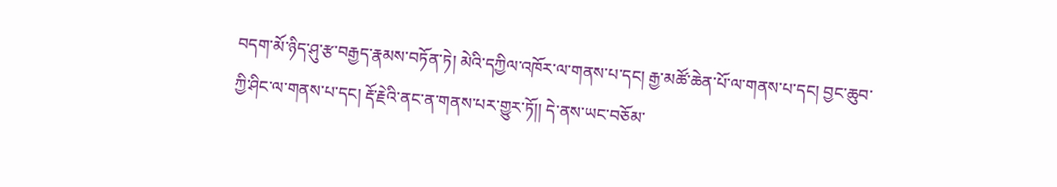བདག་མོ་ཉིད་ཤུ་རྩ་བརྒྱད་རྣམས་བཏོན་ཏེ། མེའི་དཀྱིལ་འཁོར་ལ་གནས་པ་དང། རྒྱ་མཚོ་ཆེན་པོ་ལ་གནས་པ་དང། བྱང་ཆུབ་ཀྱི་ཤིང་ལ་གནས་པ་དང། རྡོ་རྗེའི་ནང་ན་གནས་པར་གྱུར་ཏོ།། དེ་ནས་ཡང་བཅོམ་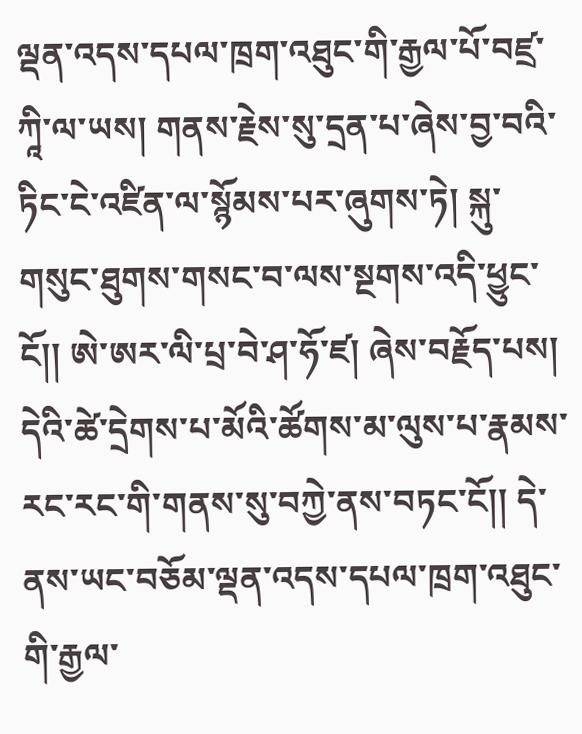ལྡན་འདས་དཔལ་ཁྲག་འཐུང་གི་རྒྱལ་པོ་བཛྲ་ཀཱི་ལ་ཡས། གནས་རྗེས་སུ་དྲན་པ་ཞེས་བྱ་བའི་ཏིང་ངེ་འཛིན་ལ་སྙོམས་པར་ཞུགས་ཏེ། སྐུ་གསུང་ཐུགས་གསང་བ་ལས་སྔགས་འདི་ཕྱུང་ངོ།། ཨེ་ཨར་ལི་པྲ་བེ་ཤ་ཧོ་ཛ། ཞེས་བརྗོད་པས། དེའི་ཚེ་དྲེགས་པ་མོའི་ཚོགས་མ་ལུས་པ་རྣམས་རང་རང་གི་གནས་སུ་བཀྱེ་ནས་བཏང་ངོ།། དེ་ནས་ཡང་བཅོམ་ལྡན་འདས་དཔལ་ཁྲག་འཐུང་གི་རྒྱལ་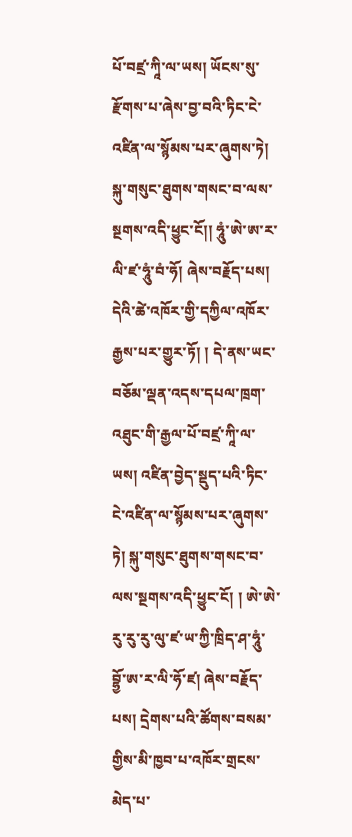པོ་བཛྲ་ཀཱི་ལ་ཡས། ཡོངས་སུ་རྫོགས་པ་ཞེས་བྱ་བའི་ཏིང་ངེ་འཛིན་ལ་སྙོམས་པར་ཞུགས་ཏེ། སྐུ་གསུང་ཐུགས་གསང་བ་ལས་སྔགས་འདི་ཕྱུང་ངོ།། ཧཱུཾ་ཨེ་ཨ་ར་ལི་ཛ་ཧཱུཾ་བཾ་ཧོ། ཞེས་བརྗོད་པས། དེའི་ཚེ་འཁོར་གྱི་དཀྱིལ་འཁོར་རྒྱས་པར་གྱུར་ཏོ། ། དེ་ནས་ཡང་བཅོམ་ལྡན་འདས་དཔལ་ཁྲག་འཐུང་གི་རྒྱལ་པོ་བཛྲ་ཀཱི་ལ་ཡས། འཛིན་བྱེད་སྡུད་པའི་ཏིང་ངེ་འཛིན་ལ་སྙོམས་པར་ཞུགས་ཏེ། སྐུ་གསུང་ཐུགས་གསང་བ་ལས་སྔགས་འདི་ཕྱུང་ངོ། ། ཨེ་ཨེ་རུ་རུ་རུ་ལུ་ཛ་ཡ་ཀྱི་ཁྲིད་ཤ་ཧཱུཾ་བྷྱོ་ཨ་ར་ལི་ཧོ་ཛ། ཞེས་བརྗོད་པས། དྲེགས་པའི་ཚོགས་བསམ་གྱིས་མི་ཁྱབ་པ་འཁོར་གྲངས་མེད་པ་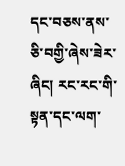དང་བཅས་ནས་ཅི་བགྱི་ཞེས་ཟེར་ཞིང། རང་རང་གི་སྟན་དང་ལག་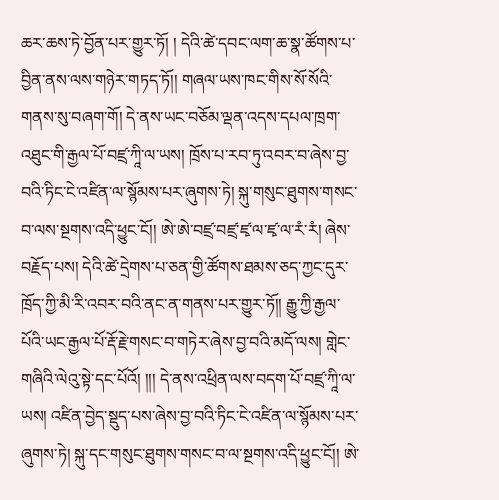ཆར་ཆས་ཏེ་བྱོན་པར་གྱུར་ཏོ། ། དེའི་ཚེ་དབང་ལག་ཆ་སྣ་ཚོགས་པ་བྱིན་ནས་ལས་གཉེར་གཏད་ཏོ།། གཞལ་ཡས་ཁང་གིས་སོ་སོའི་གནས་སུ་བཞག་གོ། དེ་ནས་ཡང་བཅོམ་ལྡན་འདས་དཔལ་ཁྲག་འཐུང་གི་རྒྱལ་པོ་བཛྲ་ཀཱི་ལ་ཡས། ཁྲོས་པ་རབ་ཏུ་འབར་བ་ཞེས་བྱ་བའི་ཏིང་ངེ་འཛིན་ལ་སྙོམས་པར་ཞུགས་ཏེ། སྐུ་གསུང་ཐུགས་གསང་བ་ལས་སྔགས་འདི་ཕྱུང་ངོ།། ཨེ་ཨེ་བཛྲ་བཛྲ་ཛྭ་ལ་ཛྭ་ལ་རཾ་རཾ། ཞེས་བརྗོད་པས། དེའི་ཚེ་དྲེགས་པ་ཅན་གྱི་ཚོགས་ཐམས་ཅད་ཀྱང་དུར་ཁྲོད་ཀྱི་མི་རི་འབར་བའི་ནང་ན་གནས་པར་གྱུར་ཏོ།། རྒྱུ་ཀྱི་རྒྱལ་པོའི་ཡང་རྒྱལ་པོ་རྡོ་རྗེ་གསང་བ་གཏེར་ཞེས་བྱ་བའི་མདོ་ལས། གླེང་གཞིའི་ལེའུ་སྟེ་དང་པོའོ། །།། དེ་ནས་འཕྲིན་ལས་བདག་པོ་བཛྲ་ཀཱི་ལ་ཡས། འཛིན་བྱེད་སྡུད་པས་ཞེས་བྱ་བའི་ཏིང་ངེ་འཛིན་ལ་སྙོམས་པར་ཞུགས་ཏེ། སྐུ་དང་གསུང་ཐུགས་གསང་བ་ལ་སྔགས་འདི་ཕྱུང་ངོ།། ཨེ་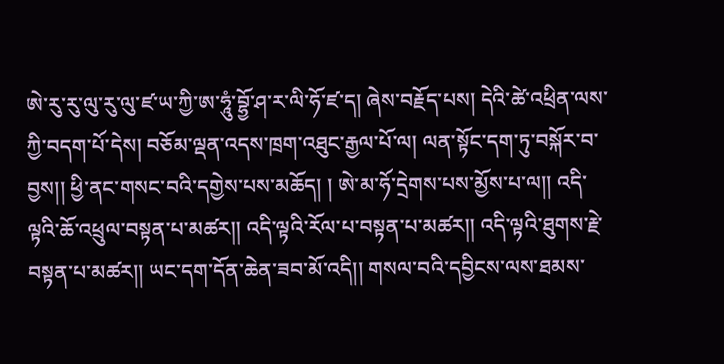ཨེ་རུ་རུ་ལུ་རུ་ལུ་ཛ་ཡ་ཀྱི་ཨ་ཧཱུཾ་བྷྱོ་ཤ་ར་ལི་ཧོ་ཛ་ད། ཞེས་བརྗོད་པས། དེའི་ཚེ་འཕྲིན་ལས་ཀྱི་བདག་པོ་དེས། བཅོམ་ལྡན་འདས་ཁྲག་འཐུང་རྒྱལ་པོ་ལ། ལན་སྟོང་དག་ཏུ་བསྐོར་བ་བྱས།། ཕྱི་ནང་གསང་བའི་དགྱེས་པས་མཆོད། ། ཨེ་མ་ཧོ་དྲེགས་པས་མྱོས་པ་ལ།། འདི་ལྟའི་ཆོ་འཕྲུལ་བསྟན་པ་མཚར།། འདི་ལྟའི་རོལ་པ་བསྟན་པ་མཚར།། འདི་ལྟའི་ཐུགས་རྗེ་བསྟན་པ་མཚར།། ཡང་དག་དོན་ཆེན་ཟབ་མོ་འདི།། གསལ་བའི་དབྱིངས་ལས་ཐམས་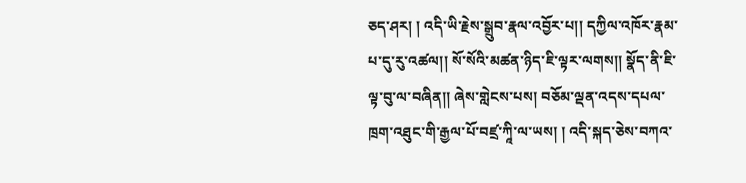ཅད་ཤར། ། འདི་ཡི་རྗེས་སྒྲུབ་རྣལ་འབྱོར་པ།། དཀྱིལ་འཁོར་རྣམ་པ་དུ་རུ་འཚལ།། སོ་སོའི་མཚན་ཉིད་ཇི་ལྟར་ལགས།། སྣོད་ནི་ཇི་ལྟ་བུ་ལ་བཞིན།། ཞེས་གླེངས་པས། བཅོམ་ལྡན་འདས་དཔལ་ཁྲག་འཐུང་གི་རྒྱལ་པོ་བཛྲ་ཀཱི་ལ་ཡས། ། འདི་སྐད་ཅེས་བཀའ་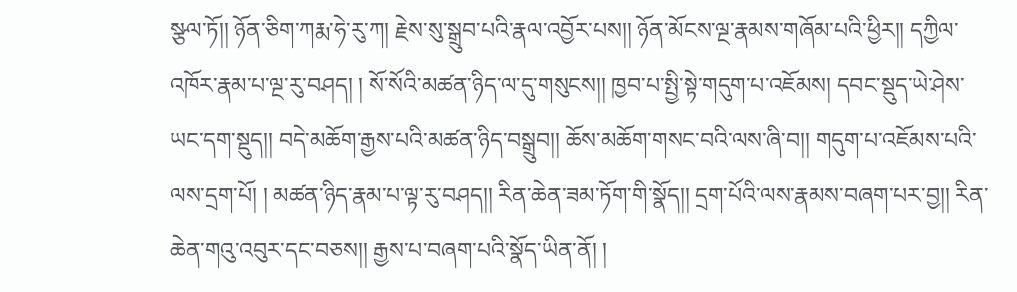སྩལ་ཏོ།། ཉོན་ཅིག་ཀརྨ་ཧེ་རུ་ཀ། རྗེས་སུ་སྒྲུབ་པའི་རྣལ་འབྱོར་པས།། ཉོན་མོངས་ལྔ་རྣམས་གཞོམ་པའི་ཕྱིར།། དཀྱིལ་འཁོར་རྣམ་པ་ལྔ་རུ་བཤད། ། སོ་སོའི་མཚན་ཉིད་ལ་དུ་གསུངས།། ཁྱབ་པ་སྤྱི་སྟེ་གདུག་པ་འཇོམས། དབང་སྡུད་ཡེ་ཤེས་ཡང་དག་སྡུད།། བདེ་མཆོག་རྒྱས་པའི་མཚན་ཉིད་བསྒྲུབ།། ཆོས་མཆོག་གསང་བའི་ལས་ཞི་བ།། གདུག་པ་འཇོམས་པའི་ལས་དྲག་པོ། ། མཚན་ཉིད་རྣམ་པ་ལྟ་རུ་བཤད།། རིན་ཆེན་ཟམ་ཏོག་གི་སྣོད།། དྲག་པོའི་ལས་རྣམས་བཞག་པར་བྱ།། རིན་ཆེན་གའུ་འབུར་དང་བཅས།། རྒྱས་པ་བཞག་པའི་སྣོད་ཡིན་ནོ། །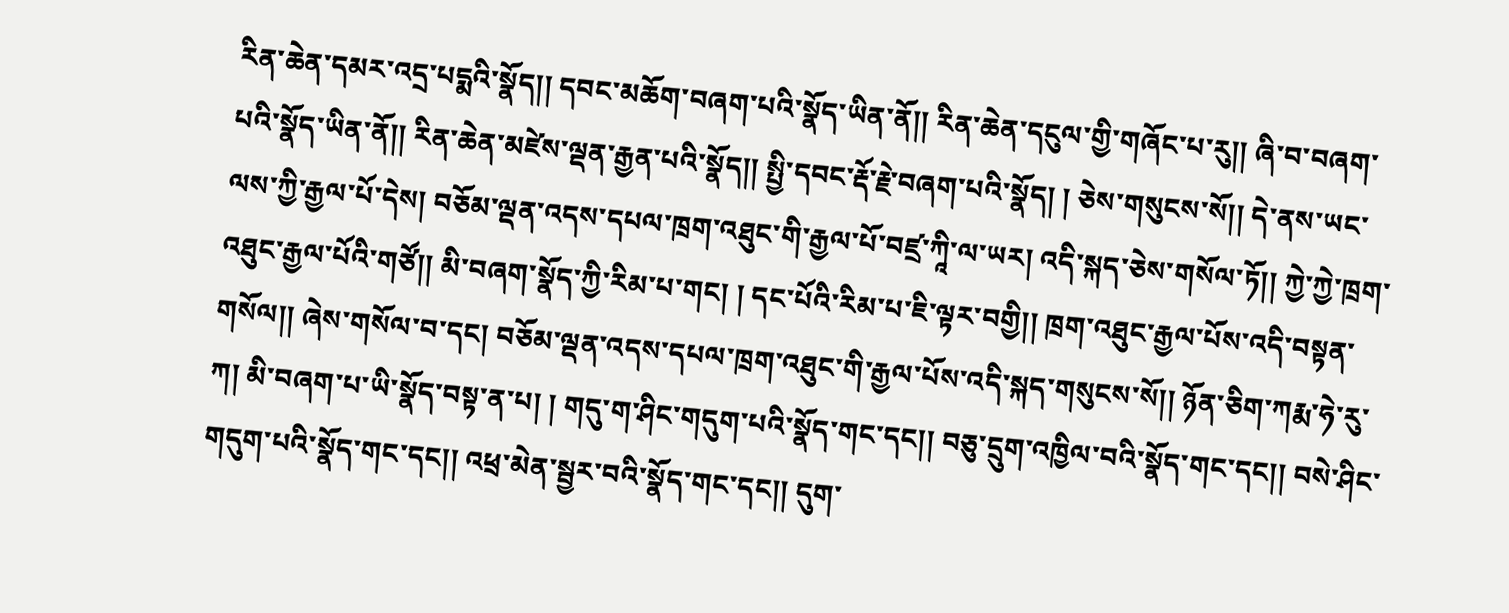རིན་ཆེན་དམར་འདྲ་པདྨའི་སྣོད།། དབང་མཆོག་བཞག་པའི་སྣོད་ཡིན་ནོ།། རིན་ཆེན་དངུལ་གྱི་གཞོང་པ་རུ།། ཞི་བ་བཞག་པའི་སྣོད་ཡིན་ནོ།། རིན་ཆེན་མཛེས་ལྡན་རྒྱན་པའི་སྣོད།། སྤྱི་དབང་རྡོ་རྗེ་བཞག་པའི་སྣོད། ། ཅེས་གསུངས་སོ།། དེ་ནས་ཡང་ལས་ཀྱི་རྒྱལ་པོ་དེས། བཅོམ་ལྡན་འདས་དཔལ་ཁྲག་འཐུང་གི་རྒྱལ་པོ་བཛྲ་ཀཱི་ལ་ཡར། འདི་སྐད་ཅེས་གསོལ་ཏོ།། ཀྱེ་ཀྱེ་ཁྲག་འཐུང་རྒྱལ་པོའི་གཙོ།། མི་བཞག་སྣོད་ཀྱི་རིམ་པ་གང། ། དང་པོའི་རིམ་པ་ཇི་ལྟར་བགྱི།། ཁྲག་འཐུང་རྒྱལ་པོས་འདི་བསྟན་གསོལ།། ཞེས་གསོལ་བ་དང། བཅོམ་ལྡན་འདས་དཔལ་ཁྲག་འཐུང་གི་རྒྱལ་པོས་འདི་སྐད་གསུངས་སོ།། ཉོན་ཅིག་ཀརྨ་ཧེ་རུ་ཀ། མི་བཞག་པ་ཡི་སྣོད་བསྟ་ན་པ། ། གདུ་ག་ཤིང་གདུག་པའི་སྣོད་གང་དང།། བཅུ་དྲུག་འཁྱིལ་བའི་སྣོད་གང་དང།། བསེ་ཤིང་གདུག་པའི་སྣོད་གང་དང།། འཕྲ་མེན་སྦྱར་བའི་སྣོད་གང་དང།། དུག་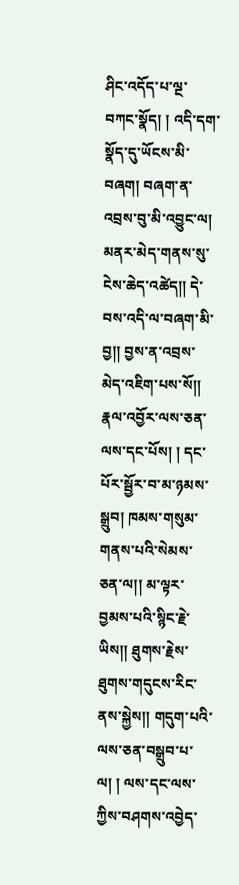ཤིང་འདོད་པ་ལྔ་བཀང་སྣོད། ། འདི་དག་སྣོད་དུ་ཡོངས་མི་བཞག། བཞག་ན་འབྲས་བུ་མི་འབྱུང་ལ། མནར་མེད་གནས་སུ་ངེས་ཆེད་འཚེད།། དེ་བས་འདི་ལ་བཞག་མི་བྱ།། བྱས་ན་འབྲས་མེད་འཇིག་པས་སོ།། རྣལ་འབྱོར་ལས་ཅན་ལས་དང་པོས། ། དང་པོར་སྦྱོར་བ་མ་ཉམས་སྒྲུབ། ཁམས་གསུམ་གནས་པའི་སེམས་ཅན་ལ།། མ་ལྟར་བྱམས་པའི་སྙིང་རྗེ་ཡིས།། ཐུགས་རྗེས་ཐུགས་གདུངས་རིང་ནས་སྐྱེས།། གདུག་པའི་ལས་ཅན་བསྒྲུབ་པ་ལ། ། ལས་དང་ལས་ཀྱིས་བཤགས་འབྱེད་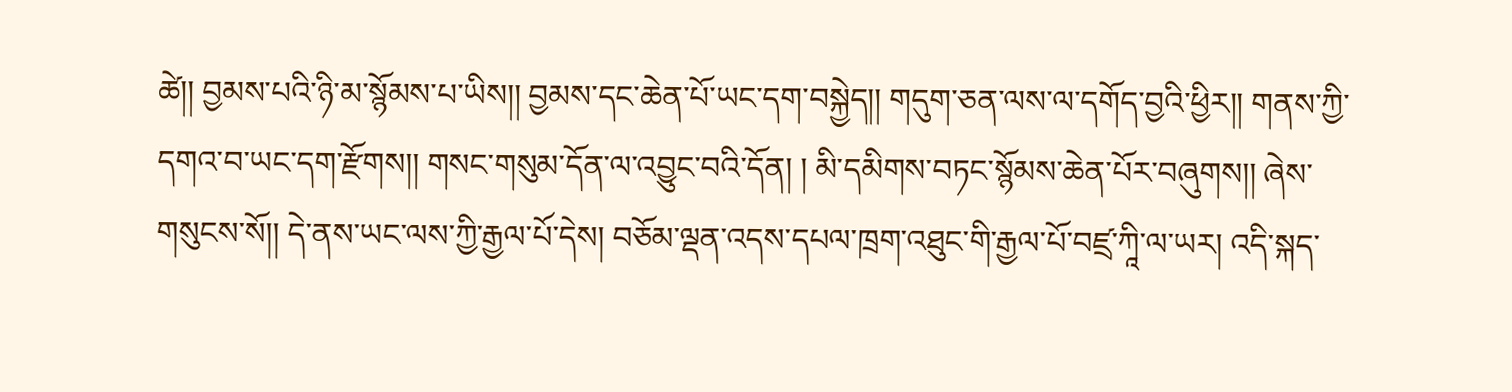ཚེ།། བྱམས་པའི་ཉི་མ་སྙོམས་པ་ཡིས།། བྱམས་དང་ཆེན་པོ་ཡང་དག་བསྐྱེད།། གདུག་ཅན་ལས་ལ་དགོད་བྱའི་ཕྱིར།། གནས་ཀྱི་དགའ་བ་ཡང་དག་རྫོགས།། གསང་གསུམ་དོན་ལ་འབྱུང་བའི་དོན། ། མི་དམིགས་བཏང་སྙོམས་ཆེན་པོར་བཞུགས།། ཞེས་གསུངས་སོ།། དེ་ནས་ཡང་ལས་ཀྱི་རྒྱལ་པོ་དེས། བཅོམ་ལྡན་འདས་དཔལ་ཁྲག་འཐུང་གི་རྒྱལ་པོ་བཛྲ་ཀཱི་ལ་ཡར། འདི་སྐད་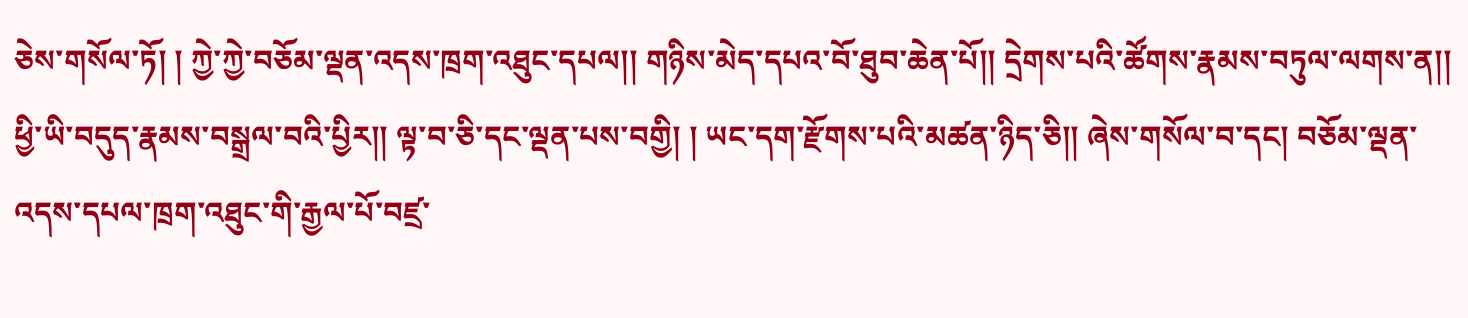ཅེས་གསོལ་ཏོ། ། ཀྱེ་ཀྱེ་བཅོམ་ལྡན་འདས་ཁྲག་འཐུང་དཔལ།། གཉིས་མེད་དཔའ་བོ་ཐུབ་ཆེན་པོ།། དྲེགས་པའི་ཚོགས་རྣམས་བཏུལ་ལགས་ན།། ཕྱི་ཡི་བདུད་རྣམས་བསྒྲལ་བའི་པྱིར།། ལྟ་བ་ཅི་དང་ལྡན་པས་བགྱི། ། ཡང་དག་རྫོགས་པའི་མཚན་ཉིད་ཅི།། ཞེས་གསོལ་བ་དང། བཅོམ་ལྡན་འདས་དཔལ་ཁྲག་འཐུང་གི་རྒྱལ་པོ་བཛྲ་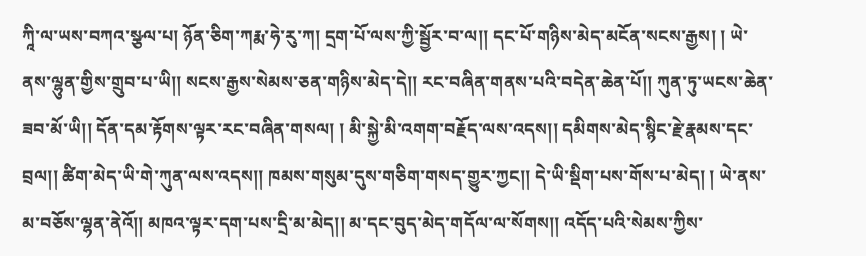ཀཱི་ལ་ཡས་བཀའ་སྩལ་པ། ཉོན་ཅིག་ཀརྨ་ཧེ་རུ་ཀ། དྲག་པོ་ལས་ཀྱི་སྦྱོར་བ་ལ།། དང་པོ་གཉིས་མེད་མངོན་སངས་རྒྱས། ། ཡེ་ནས་ལྷུན་གྱིས་གྲུབ་པ་ཡི།། སངས་རྒྱས་སེམས་ཅན་གཉིས་མེད་དེ།། རང་བཞིན་གནས་པའི་བདེན་ཆེན་པོ།། ཀུན་ཏུ་ཡངས་ཆེན་ཟབ་མོ་ཡི།། དོན་དམ་རྟོགས་ལྟར་རང་བཞིན་གསལ། ། མི་སྐྱེ་མི་འགག་བརྗོད་ལས་འདས།། དམིགས་མེད་སྙིང་རྗེ་རྣམས་དང་བྲལ།། ཚིག་མེད་ཡི་གེ་ཀུན་ལས་འདས།། ཁམས་གསུམ་དུས་གཅིག་གསད་གྱུར་ཀྱང།། དེ་ཡི་སྡིག་པས་གོས་པ་མེད། ། ཡེ་ནས་མ་བཅོས་ལྷན་ནེའོ།། མཁའ་ལྟར་དག་པས་དྲི་མ་མེད།། མ་དང་བུད་མེད་གདོལ་ལ་སོགས།། འདོད་པའི་སེམས་ཀྱིས་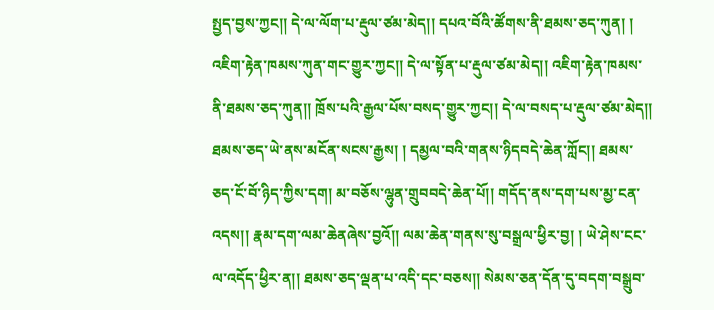སྤྱད་བྱས་ཀྱང།། དེ་ལ་ལོག་པ་རྡུལ་ཙམ་མེད།། དཔའ་བོའི་ཚོགས་ནི་ཐམས་ཅད་ཀུན། ། འཇིག་རྟེན་ཁམས་ཀུན་གང་གྱུར་ཀྱང།། དེ་ལ་སྟོན་པ་རྡུལ་ཙམ་མེད།། འཇིག་རྟེན་ཁམས་ནི་ཐམས་ཅད་ཀུན།། ཁྲོས་པའི་རྒྱལ་པོས་བསད་གྱུར་ཀྱང།། དེ་ལ་བསད་པ་རྡུལ་ཙམ་མེད།། ཐམས་ཅད་ཡེ་ནས་མངོན་སངས་རྒྱས། ། དམྱལ་བའི་གནས་ཉིདབདེ་ཆེན་ཀློང།། ཐམས་ཅད་ངོ་བོ་ཉིད་ཀྱིས་དག། མ་བཅོས་ལྷུན་གྲུབབདེ་ཆེན་པོ།། གདོད་ནས་དག་པས་མྱ་ངན་འདས།། རྣམ་དག་ལམ་ཆེནཞེས་བྱའོ།། ལམ་ཆེན་གནས་སུ་བསྒྲལ་ཕྱིར་བྱ། ། ཡེ་ཤེས་ངང་ལ་འདོད་ཕྱིར་ན།། ཐམས་ཅད་ལྡན་པ་འདི་དང་བཅས།། སེམས་ཅན་དོན་དུ་བདག་བསྒྲུབ་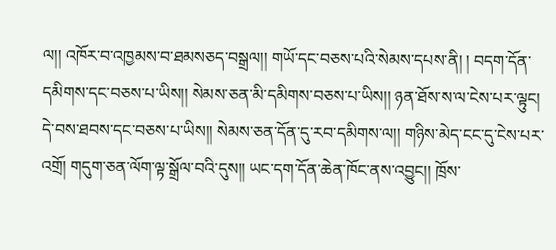ལ།། འཁོར་བ་འཁྱམས་བ་ཐམསཅད་བསྒྲལ།། གཡོ་དང་བཅས་པའི་སེམས་དཔས་ནི། ། བདག་དོན་དམིགས་དང་བཅས་པ་ཡིས།། སེམས་ཅན་མི་དམིགས་བཅས་པ་ཡིས།། ཉན་ཐོས་ས་ལ་ངེས་པར་ལྟུང། དེ་བས་ཐབས་དང་བཅས་པ་ཡིས།། སེམས་ཅན་དོན་དུ་རབ་དམིགས་ལ།། གཉིས་མེད་ངང་དུ་ངེས་པར་འགྲོ། གདུག་ཅན་ལོག་ལྟ་སྒྲོལ་བའི་དུས།། ཡང་དག་དོན་ཆེན་ཁོང་ནས་འབྱུང།། ཁྲོས་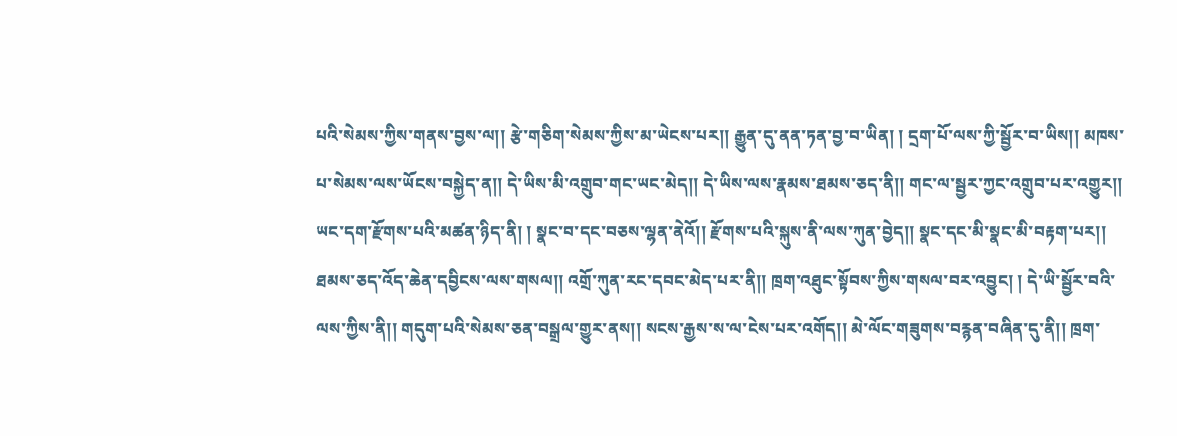པའི་སེམས་ཀྱིས་གནས་བྱས་ལ།། རྩེ་གཅིག་སེམས་ཀྱིས་མ་ཡེངས་པར།། རྒྱུན་དུ་ནན་ཏན་བྱ་བ་ཡིན། ། དྲག་པོ་ལས་ཀྱི་སྦྱོར་བ་ཡིས།། མཁས་པ་སེམས་ལས་ཡོངས་བསྐྱེད་ན།། དེ་ཡིས་མི་འགྲུབ་གང་ཡང་མེད།། དེ་ཡིས་ལས་རྣམས་ཐམས་ཅད་ནི།། གང་ལ་སྦྱར་ཀྱང་འགྲུབ་པར་འགྱུར།། ཡང་དག་རྫོགས་པའི་མཚན་ཉིད་ནི། ། སྣང་བ་དང་བཅས་ལྷན་ནེའོ།། རྫོགས་པའི་སྐུས་ནི་ལས་ཀུན་བྱེད།། སྣང་དང་མི་སྣང་མི་བརྟག་པར།། ཐམས་ཅད་འོད་ཆེན་དབྱིངས་ལས་གསལ།། འགྲོ་ཀུན་རང་དབང་མེད་པར་ནི།། ཁྲག་འཐུང་སྟོབས་ཀྱིས་གསལ་བར་འབྱུང། ། དེ་ཡི་སྦྱོར་བའི་ལས་ཀྱིས་ནི།། གདུག་པའི་སེམས་ཅན་བསྒྲལ་གྱུར་ནས།། སངས་རྒྱས་ས་ལ་ངེས་པར་འགོད།། མེ་ལོང་གཟུགས་བརྙན་བཞིན་དུ་ནི།། ཁྲག་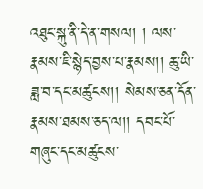འཐུང་སྐུ་ནི་དེ་ན་གསལ། ། ལས་རྣམས་ཇི་སྙེད་བྱས་པ་རྣམས།། ཆུ་ཡི་ཟླ་བ་དང་མཚུངས།། སེམས་ཅན་དོན་རྣམས་ཐམས་ཅད་ལ།། དབང་པོ་གཞུང་དང་མཚུངས་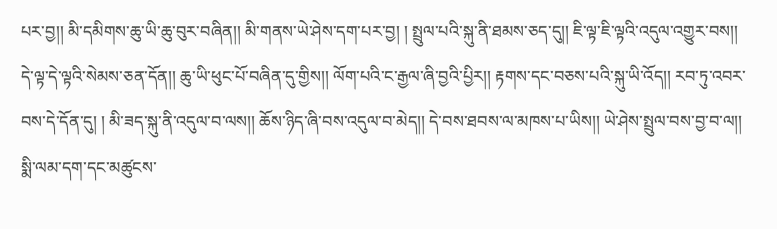པར་བྱ།། མི་དམིགས་ཆུ་ཡི་ཆུ་བུར་བཞིན།། མི་གནས་ཡེ་ཤེས་དག་པར་བྱ། ། སྤྲུལ་པའི་སྐུ་ནི་ཐམས་ཅད་དུ།། ཇི་ལྟ་ཇི་ལྟའི་འདུལ་འགྱུར་བས།། དེ་ལྟ་དེ་ལྟའི་སེམས་ཅན་དོན།། ཆུ་ཡི་ཕུང་པོ་བཞིན་དུ་གྱིས།། ལོག་པའི་ང་རྒྱལ་ཞི་བྱའི་པྱིར།། རྟགས་དང་བཅས་པའི་སྐུ་ཡི་འོད།། རབ་ཏུ་འབར་བས་དེ་དོན་དུ། ། མི་ཟད་སྐུ་ནི་འདུལ་བ་ལས།། ཆོས་ཉིད་ཞི་བས་འདུལ་བ་མེད།། དེ་བས་ཐབས་ལ་མཁས་པ་ཡིས།། ཡེ་ཤེས་སྤྲུལ་བས་བྱ་བ་ལ།། སྨི་ལམ་དག་དང་མཚུངས་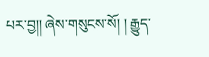པར་བྱ།། ཞེས་གསུངས་སོ། ། རྒྱུད་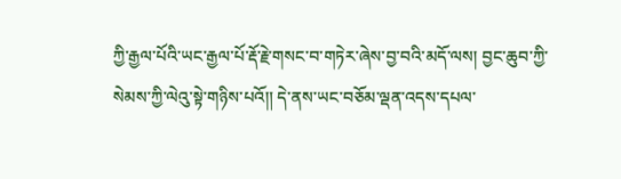ཀྱི་རྒྱལ་པོའི་ཡང་རྒྱལ་པོ་རྡོ་རྗེ་གསང་བ་གཏེར་ཞེས་བྱ་བའི་མདོ་ལས། བྱང་ཆུབ་ཀྱི་སེམས་ཀྱི་ལེའུ་སྟེ་གཉིས་པའོ།། དེ་ནས་ཡང་བཅོམ་ལྡན་འདས་དཔལ་